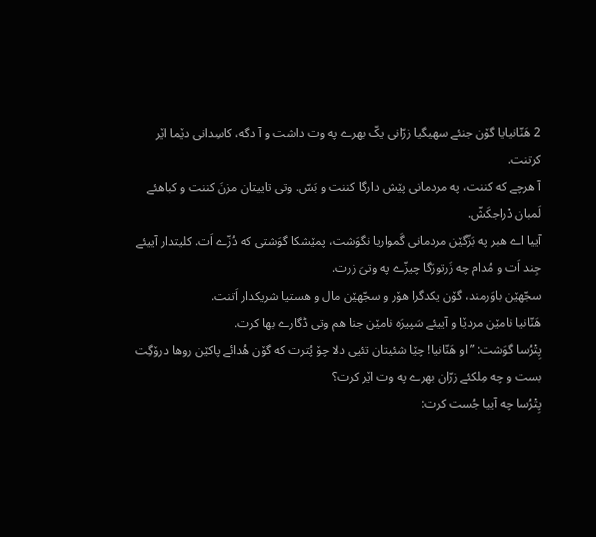2 هَنّانیایا گۆن جنئے سهیگیا زرّانی یکّ بهرے په وت داشت و آ دگه، کاسِدانی دێما اێر کرتنت.
آ هرچے که کننت، په مردمانی پێش دارگا کننت و بَسّ. وتی تاییتان مزنَ کننت و کباهئے لَمبان دْراجکَشّ.
آییا اے هبر په بَزّگێن مردمانی گَمواریا نگوَشت، پمێشکا گوَشتی که دُزّے اَت. کلیتدار آییئے جِند اَت و مُدام چه زَرتورَگا چیزّے په وتیَ زرت.
سجّهێن باوَرمند، گۆن یکدگرا هۆر و سجّهێن مال و هستیا شریکدار اَتنت.
هَنّانیا نامێن مردێا و آییئے سَپیرَه نامێن جنا هم وتی ڈگارے بها کرت.
پِتْرُسا گوَشت: ”او هَنّانیا! چێا شئیتان تئیی دلا چۆ پُترت که گۆن هُدائے پاکێن روها درۆگِت بست و چه مِلکئے زرّان بهرے په وت اێر کرت؟
پِتْرُسا چه آییا جُست کرت: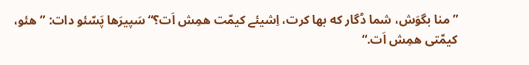”منا بگوَش، شما ڈگار که بها کرت، اِشیئے کیمّت همِش اَت؟“ سَپیرَها پَسّئو دات: ”هئو، کیمّتی همِش اَت.“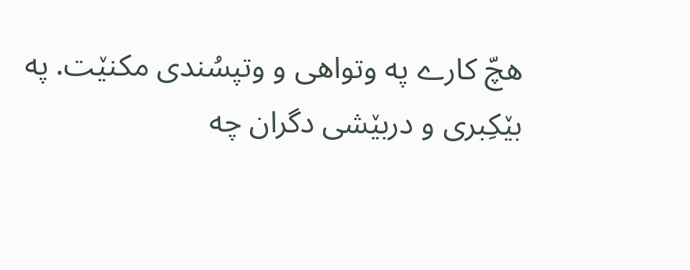هچّ کارے په وتواهی و وتپسُندی مکنێت. په بێکِبری و دربێشی دگران چه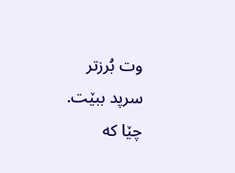وت بُرزتر سرپد ببێت.
چێا که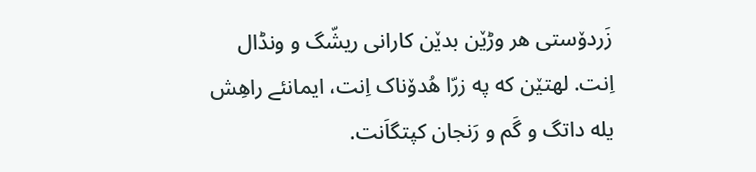زَردۆستی هر وڑێن بدێن کارانی ریشّگ و ونڈال اِنت. لهتێن که په زرّا هُدۆناک اِنت، ایمانئے راهِش یله داتگ و گَم و رَنجان کپتگاَنت.